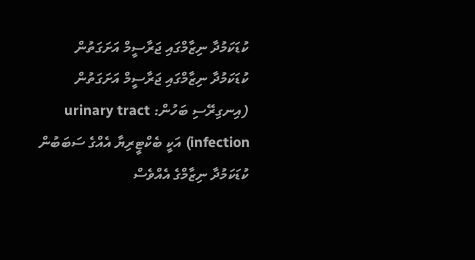ކުޑަކަމުދާ ނިޒާމްގައި ޖަރާސީމް އަށަގަތުން
ކުޑަކަމުދާ ނިޒާމްގައި ޖަރާސީމް އަށަގަތުން (އިނގިރޭސި ބަހުން: urinary tract infection) އަކީ ބެކްޓީރިޔާ އެއްގެ ސަބަބުން ކުޑަކަމުދާ ނިޒާމްގެ އެއްވެސް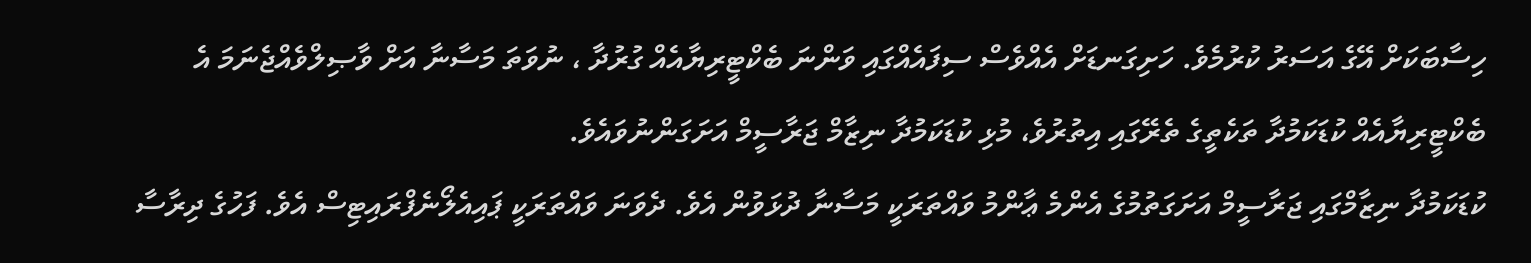ހިސާބަކަށް އޭގެ އަސަރު ކުރުމެވެ. ހަށިގަނޑަށް އެއްވެސް ސިފައެއްގައި ވަންނަ ބެކްޓީރިޔާއެއް ގުރުދާ ، ނުވަތަ މަސާނާ އަށް ވާޞިލްވެއްޖެނަމަ އެ ބެކްޓީރިޔާއެއް ކުޑަކަމުދާ ތަކެތީގެ ތެރޭގައި އިތުރުވެ، މުޅި ކުޑަކަމުދާ ނިޒާމް ޖަރާސީމް އަށަގަންނުވައެވެ.
ކުޑަކަމުދާ ނިޒާމްގައި ޖަރާސީމް އަށަގަތުމުގެ އެންމެ ޢާންމު ވައްތަރަކީ މަސާނާ ދުޅަވުން އެވެ. ދެވަނަ ވައްތަރަކީ ޕައިއެލޯނެފްރައިޓިސް އެވެ. ފަހުގެ ދިރާސާ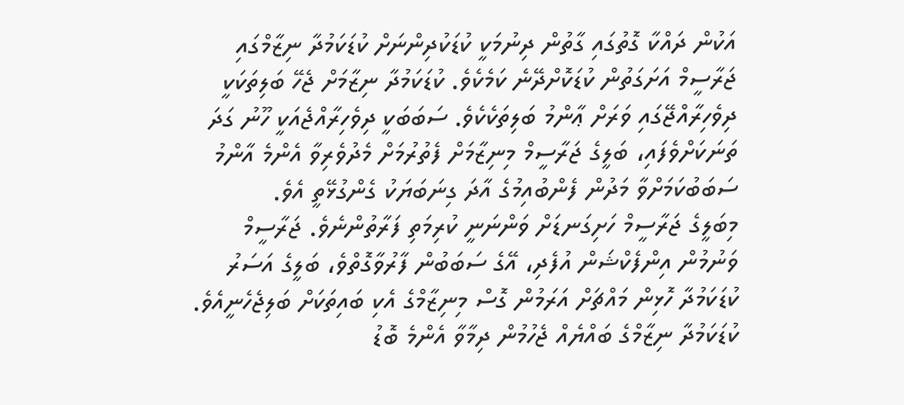އަކުން ދައްކާ ގޮތުގައި ގާތުން ދިނުމަކީ ކުޑަކުދިންނަށް ކުޑަކަމުދާ ނިޒާމްގައި ޖަރާސީމް އަށަގަތުން ކުޑަކޮށްދޭނެ ކަމެކެވެ. ކުޑަކަމުދާ ނިޒާމަށް ޖެހޭ ބަލިތަކަކީ ދިވެހިރާއްޖޭގައި ވަރަށް ޢާންމު ބަލިތަކެކެވެ. ސަބަބަކީ ދިވެހިރާއްޖެއަކީ ހޫނު ގަދަ ތަނަކަށްވެފައި، ބަލީގެ ޖަރާސީމް މިނިޒާމަށް ފެތުރުމަށް މެދުވެރިވާ އެންމެ އާންމު ސަބަބުކަމަށްވާ މަދުން ފެންބުއިމުގެ އާދަ ގިނަބަޔަކު ގެންގުޅޭތީ އެވެ.
މިބަލީގެ ޖަރާސީމް ހަށިގަނޑަށް ވަންނަނީ ކުރިމަތި ފަރާތުންނެވެ. ޖަރާސީމް ވަނުމުން އިންފެކްޝަން އުފެދި، އޭގެ ސަބަބުން ފާރުވާގޮތްވެ، ބަލީގެ އަސަރު ކުޑަކަމުދާ ހޮޅިން މައްޗަށް އަރަމުން ގޮސް މިނިޒާމްގެ އެކި ބައިތަކަށް ބަލިޖެހެނީއެވެ. ކުޑަކަމުދާ ނިޒާމްގެ ބައްޔެއް ޖެހުމުން ދިމާވާ އެންމެ ބޮޑު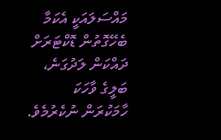މައްސަލައަކީ އެކަމާ ބެހޭގޮތުން ޑޮކްޓަރަށް ދައްކަން ލަދުގަނެ، ބަލީގެ ވާހަކަ ހާމަކުރަން ނުކެރުމެވެ.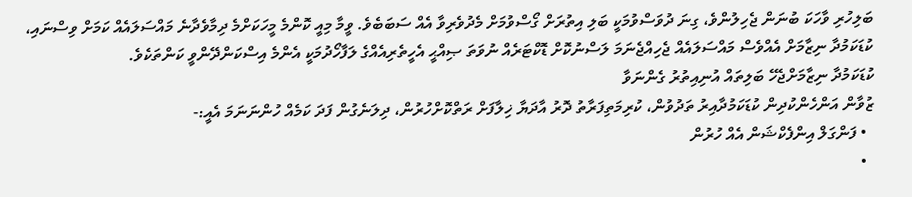ބަލިހުރި ވާހަކަ ބުނަން ޖެހިލުންވެ، ގިނަ ދުވަސްވުމަކީ ބަލި އިތުރަށް ގޯސްވުމަށް މެދުވެރިވާ އެއް ސަބަބެވެ. ވީމާ މިއީ ކޮންމެ މީހަކަށްމެ ދިމާވެދާނެ މައްސަލައެއް ކަމަށް ވިސްނައި، ކުޑަކަމުދާ ނިޒާމަށް އެއްވެސް މައްސަލައެއް ޖެހިއްޖެނަމަ ލަސްނުކޮށް ޑޮކްޓަރެއް ނުވަތަ ޞިއްޙީ އެހީތެރިއެއްގެ ލަފާހޯދުމަކީ އެންމެ އިސްކަންދޭންވީ ކަންތަކެވެ.
ކުޑަކަމުދާ ނިޒާމަށްޖެހޭ ބަލިތައް އުނިއިތުރު ގެންނަވާ
ޒުވާން އަންހެންކުދިން ކުޑަކަމުދާއިރު ތަދުވުން، ކުރިމަތިފަރާތު ދޮރު އާދަޔާ ޚިލާފަށް ރަތްކޮށްހުރުން، ދިލަނެގުން ފަދަ ކަމެއް ހުންނަނަމަ އެއީ:-
  • ފަންގަލް އިންފެކްޝަން އެއް ހުރުން
  •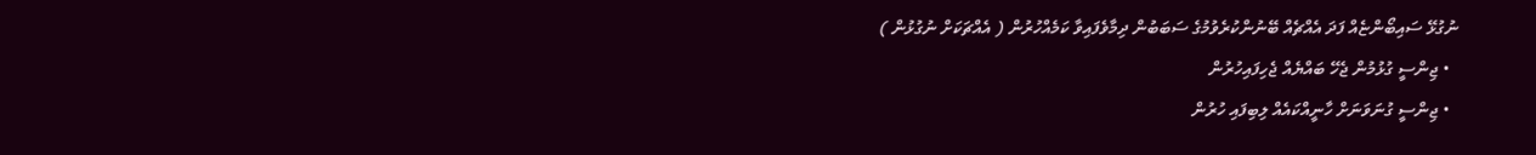ނުގުޅޭ ސައިބޯންޏެއް ފަދަ އެއްޗެއް ބޭނުންކުރެވުމުގެ ސަބަބުން ދިމާވެފައިވާ ކަމެއްހުރުން ( އެއްޗަކަށް ނުގުޅުން )
  • ޖިންސީ ގުޅުމުން ޖެހޭ ބައްޔެއް ޖެހިފައިހުރުން
  • ޖިންސީ ގުނަވަނަށް ހާނީއްކައެއް ލިބިފައި ހުރުން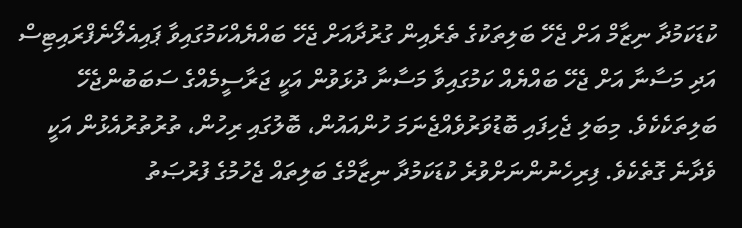ކުޑަކަމުދާ ނިޒާމް އަށް ޖެހޭ ބަލިތަކުގެ ތެރެއިން ގުރުދާއަށް ޖެހޭ ބައްޔެއްކަމުގައިވާ ޕައިއެލޯނެފްރައިޓިސް އަދި މަސާނާ އަށް ޖެހޭ ބައްޔެއް ކަމުގައިވާ މަސާނާ ދުޅަވުން އަކީ ޖަރާސީމެއްގެ ސަބަބުންޖެހޭ ބަލިތަކެކެވެ. މިބަލި ޖެހިފައި ބޮޑުވަރުވެއްޖެނަމަ ހުންއައުން، ބޮލުގައި ރިހުން، ތުރުތުރުއެޅުން އަކީ ވެދާނެ ގޮތެކެވެ. ފިރިހެނުންނަށްވުރެ ކުޑަކަމުދާ ނިޒާމްގެ ބަލިތައް ޖެހުމުގެ ފުރުޞަތު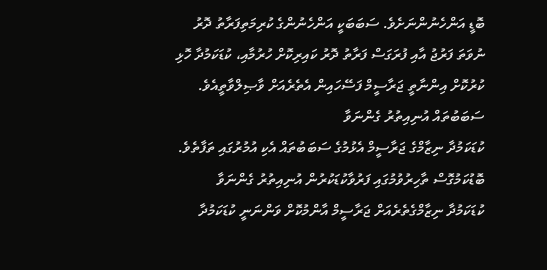ބޮޑީ އަންހެނުންނަށެވެ. ސަބަބަކީ އަންހެނުންގެ ކުރިމަތިފަރާތު ދޮރު ނުވަތަ ފަރުޖު އާއި ފުރަގަސް ފަރާތު ދޮރު ކައިރިކޮށް ހުރުމާއި، ކުޑަކަމުދާ ހޮޅި ކުރުކޮށް އިންނާތީ ޖަރާސީމް ފަސޭހައިން އެތެރެއަށް ވާޞިލްވާތީއެވެ.
ސަބަބުތައް އުނިއިތުރު ގެންނަވާ
ކުޑަކަމުދާ ނިޒާމްގެ ޖަރާސީމް އެޅުމުގެ ސަބަބުތައް އެކި އުމުރުގައި ތަފާތެވެ.
ބޮޑުކަމުގޮސް ތާހިރުވުމުގައި ފަރުވާކުޑަކުރުން އުނިއިތުރު ގެންނަވާ
ކުޑަކަމުދާ ނިޒާމްގެތެރެއަށް ޖަރާސީމް އާންމުކޮށް ވަންނަނީ ކުޑަކަމުދާ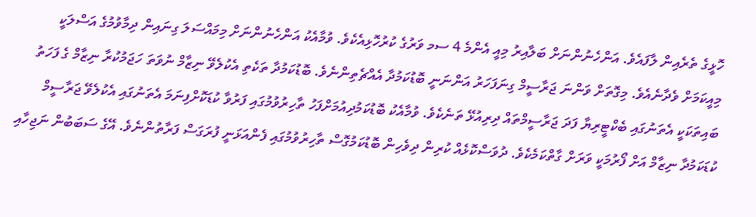ހޮޅީގެ ތެރެއިން ލާފައެވެ. އަންހެނުންނަށް ބަލާއިރު މިއީ އެންމެ 4 ސމ ވަރުގެ ކުރުހޮޅިއެކެވެ. ވުމާއެކު އަންހެނުންނަށް މިމައްސަލަ ގިނައިން ދިމާވުމުގެ އަސްލަކީ މިއީކަމަށް ވެދާނެއެވެ. މިގޮތަށް ވަންނަ ޖަރާސީމް ގިނަފަހަރު އަންނަނީ ބޮޑުކަމުދާ އެއްޗެތިންނެވެ. ބޮޑުކަމުދާ ތަކެތި އެކުލެވޭ ނިޒާމް ނުވަތަ ހަޖަމުކުރާ ނިޒާމް ގެ ފަހަތު ބައިތަކަކީ އެތަނުގައި ބެކްޓީރިޔާ ފަދަ ޖަރާސީމްތައް ދިރިއުޅޭ ތަނެކެވެ. ވުމާއެކު ބޮޑުކަމުދިއުމަށްފަހު ތާހިރުވުމުގައި ފަރުވާ ކުޑަކޮށްފިނަމަ އެތަނުގައި އެކުލެވޭ ޖަރާސީމް ކުޑަކަމުދާ ނިޒާމް އަށް ފޯރުމަކީ ވަރަށް ގާތްކަމެކެވެ. ދުވަސްކޮޅެއް ކުރިން ދިވެހިން ބޮޑުކަމުގޮސް ތާހިރުވުމުގައި ފެންއަޅަނީ ފުރަގަސް ފަރާތުންނެވެ. އޭގެ ސަބަބުން ނަޖިހާއި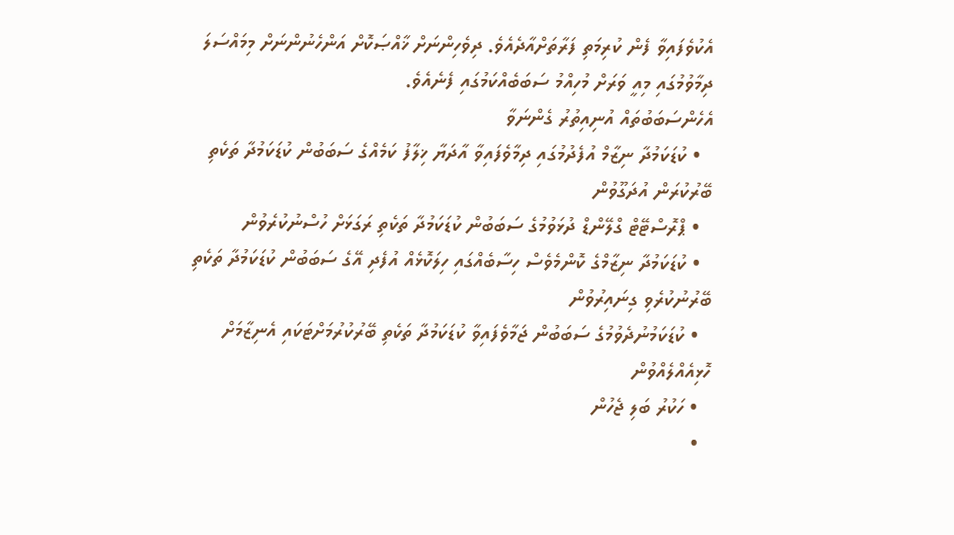އެކުވެފައިވާ ފެން ކުރިމަތި ފަރާތަށްއާދެއެވެ. ދިވެހިންނަށް ޚާއްޞަކޮށް އަންހެނުންނަށް މިމައްސަލަ ދިމާވުމުގައި މިއީ ވަރަށް މުހިއްމު ސަބަބެއްކަމުގައި ފެނެއެވެ.
އެހެންސަބަބުތައް އުނިއިތުރު ގެންނަވާ
  • ކުޑަކަމުދާ ނިޒާމް އުފެދުމުގައި ދިމާވެފައިވާ އާދަޔާ ޚިލާފު ކަމެއްގެ ސަބަބުން ކުޑަކަމުދާ ތަކެތި ބޭރުކުރަން އުދަގޫވުން
  • ޕްރޮސްޓޭޓް ގްލޭންޑް ދުޅަވުމުގެ ސަބަބުން ކުޑަކަމުދާ ތަކެތި ރަގަޅަށް ހުސްނުކުރެވުން
  • ކުޑަކަމުދާ ނިޒާމްގެ ކޮންމެވެސް ހިސާބެއްގައި ހިލަކޮޅެއް އުފެދި އޭގެ ސަބަބުން ކުޑަކަމުދާ ތަކެތި ބޭރުނުކުރެވި ގިނައިރުވުން
  • ކުޑަކަމުނުދެވުމުގެ ސަބަބުން ޖަމާވެފައިވާ ކުޑަކަމުދާ ތަކެތި ބޭރުކުރުމަށްޓަކައި އެނިޒާމަށް ހޮޅިއެއްލެއްވުން
  • ހަކުރު ބަލި ޖެހުން
  •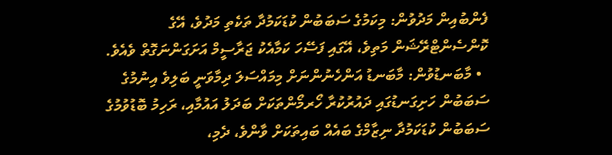ފެންބުއިން މަދުވުން: މިކަމުގެ ސަބަބުން ކުޑަކަމުދާ ތަކެތި މަދުވެ، އޭގެ ކޮންސެންޓްރޭޝަން މަތިވެ، އޭގައި ފަސޭހަ ކަމާއެކު ޖަރާސީމް އަށަގަންނަގޮތް ވެއެވެ.
  • މާބަނޑުވުން: މާބަނޑު އަންހެނުންނަށް މިމައްސަލަ ދިމާވަނީ ބަލިވެ އިނުމުގެ ސަބަބުން ހަށިގަނޑުގައި ދައުރުކުރާ ހޯރމޯންތަކަށް ބަދަލު އައުމާއި، ރަހިމު ބޮޑުވުމުގެ ސަބަބުން ކުޑަކަމުދާ ނިޒާމްގެ ބައެއް ބައިތަކަށް ވާންވެ، ދެމި،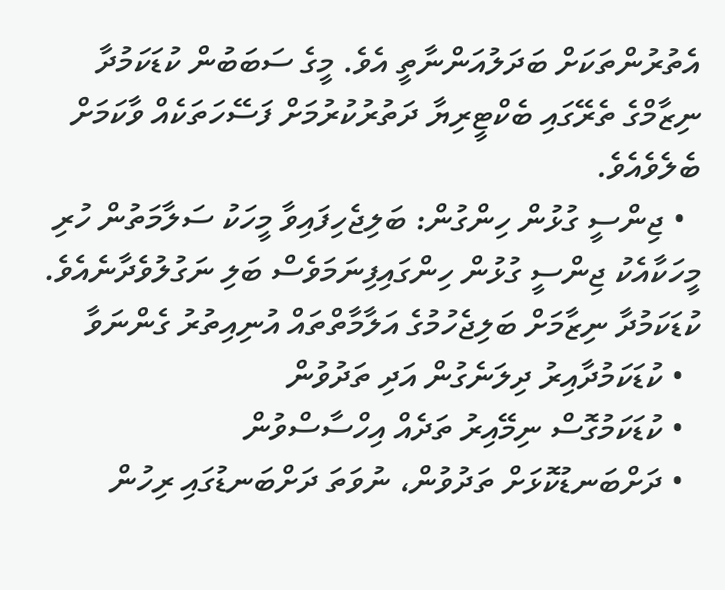އެތުރުންތަކަށް ބަދަލުއަންނާތީ އެވެ. މީގެ ސަބަބުން ކުޑަކަމުދާ ނިޒާމްގެ ތެރޭގައި ބެކްޓީރިޔާ ދަތުރުކުރުމަށް ފަސޭހަތަކެއް ވާކަމަށް ބެލެވެއެވެ.
  • ޖިންސީ ގުޅުން ހިންގުން: ބަލިޖެހިފައިވާ މީހަކު ސަލާމަތުން ހުރި މީހަކާއެކު ޖިންސީ ގުޅުން ހިންގައިފިނަމަވެސް ބަލި ނަގުލުވެދާނެއެވެ.
ކުޑަކަމުދާ ނިޒާމަށް ބަލިޖެހުމުގެ އަލާމާތްތައް އުނިއިތުރު ގެންނަވާ
  • ކުޑަކަމުދާއިރު ދިލަނެގުން އަދި ތަދުވުން
  • ކުޑަކަމުގޮސް ނިމޭއިރު ތަދެއް އިހްސާސްވުން
  • ދަށްބަނޑުކޮޅަށް ތަދުވުން، ނުވަތަ ދަށްބަނޑުގައި ރިހުން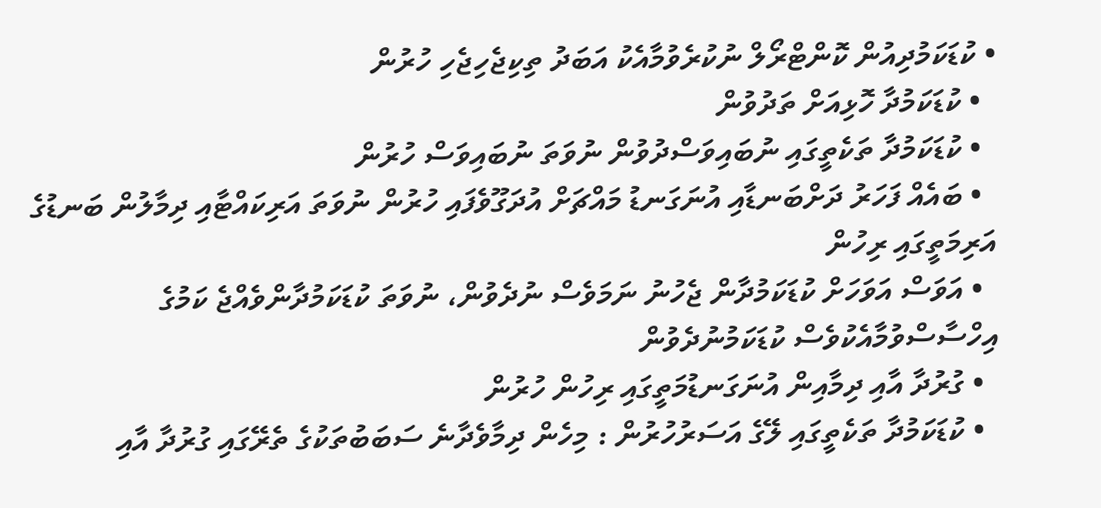• ކުޑަކަމުދިއުން ކޮންޓްރޯލް ނުކުރެވުމާއެކު އަބަދު ތިކިޖެހިޖެހި ހުރުން
  • ކުޑަކަމުދާ ހޮޅިއަށް ތަދުވުން
  • ކުޑަކަމުދާ ތަކެތީގައި ނުބައިވަސްދުވުން ނުވަތަ ނުބައިވަސް ހުރުން
  • ބައެއް ފަހަރު ދަށްބަނޑާއި އުނަގަނޑު މައްޗަށް އުދަގޫވެފައި ހުރުން ނުވަތަ އަރިކައްޓާއި ދިމާލުން ބަނޑުގެ އަރިމަތީގައި ރިހުން
  • އަވަސް އަވަހަށް ކުޑަކަމުދާން ޖެހުނު ނަމަވެސް ނުދެވުން، ނުވަތަ ކުޑަކަމުދާންވެއްޖެ ކަމުގެ އިހްސާސްވުމާއެކުވެސް ކުޑަކަމުނުދެވުން
  • ގުރުދާ އާއި ދިމާއިން އުނަގަނޑުމަތީގައި ރިހުން ހުރުން
  • ކުޑަކަމުދާ ތަކެތީގައި ލޭގެ އަސަރުހުރުން : މިހެން ދިމާވެދާނެ ސަބަބުތަކުގެ ތެރޭގައި ގުރުދާ އާއި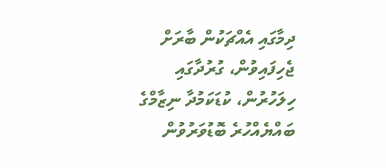ދިމާގައި އެއްޗަކުން ބާރަށް ޖެހިފައިވުން، ގުރުދާގައި ހިލަހުރުން، ކުޑަކަމުދާ ނިޒާމްގެ ބައްޔެއްހުރެ ބޮޑުވަރުވުން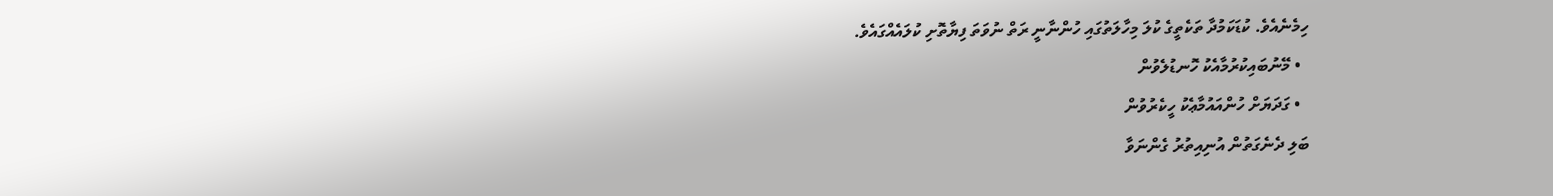ހިމެނެއެވެ. ކުޑަކަމުދާ ތަކެތީގެ ކުލަ މިހާލަތުގައި ހުންނާނީ ރަތް ނުވަތަ ފިޔާތޮށި ކުލައެއްގައެވެ.
  • މޭނުބައިކުރުމާއެކު ހޮނޑުލެވުން
  • ގަދަޔަށް ހުންއައުމާޢެކު ހީކެރުވުން
ބަލި ދެނެގަތުން އުނިއިތުރު ގެންނަވާ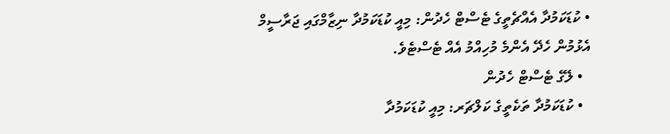• ކުޑަކަމުދާ އެއްޗެތީގެ ޓެސްޓް ހެދުން: މިއީ ކުޑަކަމުދާ ނިޒާމްގައި ޖަރާސީމް އެޅުމުން ހެދޭ އެންމެ މުހިއްމު އެއް ޓެސްޓެވެ.
  • ލޭގެ ޓެސްޓް ހެދުން
  • ކުޑަކަމުދާ ތަކެތީގެ ކަލްޗަރ: މިއީ ކުޑަކަމުދާ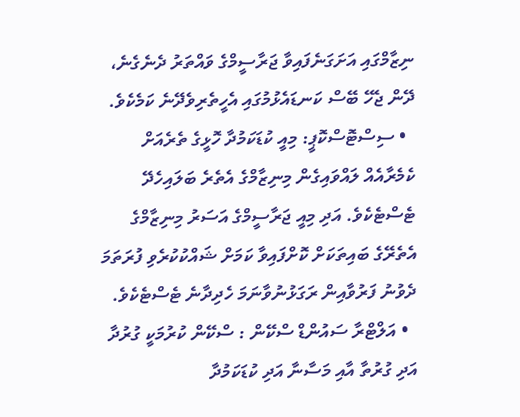ނިޒާމްގައި އަށަގަނެފައިވާ ޖަރާސީމްގެ ވައްތަރު ދެނެގެނެ، ދޭން ޖެހޭ ބޭސް ކަނޑައެޅުމުގައި އެހީތެރިވެދޭނެ ކަމެކެވެ.
  • ސިސްޓޮސްކޮޕީ: މިއީ ކުޑަކަމުދާ ހޮޅީގެ ތެރެއަށް ކެމެރާއެއް ލައްވައިގެން މިނިޒާމްގެ އެތެރެ ބަލައިހެދޭ ޓެސްޓެކެވެ. އަދި މިއީ ޖަރާސީމްގެ އަސަރު މިނިޒާމްގެ އެތެރޭގެ ބައިތަކަށް ކޮށްފައިވާ ކަމަށް ޝައްކުކުރެވި ފުރަތަމަ ދެވުނު ފަރުވާއިން ރަގަޅުނުވާނަމަ ހެދިދާނެ ޓެސްޓެކެވެ.
  • އަލްޓްރާ ސައުންޑް ސްކޭން : ސްކޭން ކުރުމަކީ ގުރުދާ އަދި ގުރުތާ އާއި މަސާނާ އަދި ކުޑަކަމުދާ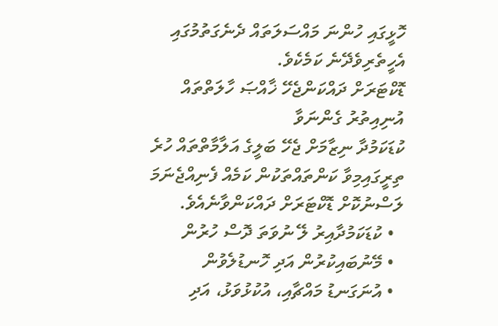ހޮޅީގައި ހުންނަ މައްސަލަތައް ދެނެގަތުމުގައި އެހީތެރިވެދޭނެ ކަމެކެވެ.
ޑޮކްޓަރަށް ދައްކަންޖެހޭ ޚާއްޞަ ހާލަތްތައް އުނިއިތުރު ގެންނަވާ
ކުޑަކަމުދާ ނިޒާމަށް ޖެހޭ ބަލީގެ އަލާމާތްތައް ހުރެ ތިރީގައިމިވާ ކަންތައްތަކުން ކަމެއް ފެނިއްޖެނަމަ ލަސްނުކޮށް ޑޮކްޓަރަށް ދައްކަންވާނެއެވެ.
  • ކުޑަކަމުދާއިރު ލޭ ނުވަތަ ދޮސް ހުރުން
  • މޭނުބައިކުރުން އަދި ހޮނޑުލެވުން
  • އުނަގަނޑު މައްޗާއި، އުކުޅުވަޅު، އަދި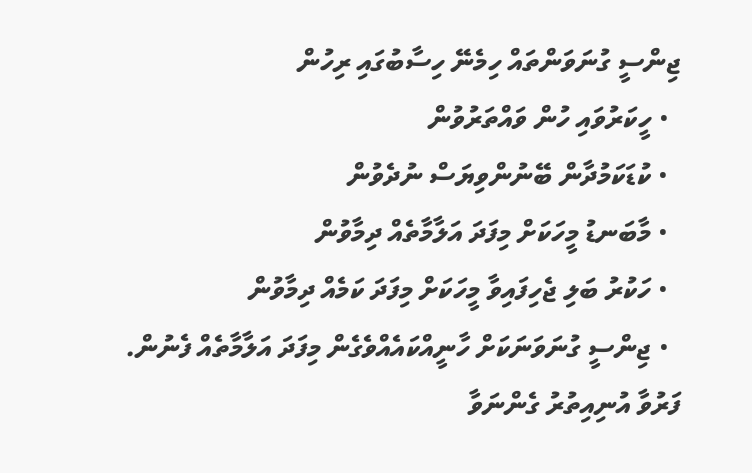ޖިންސީ ގުނަވަންތައް ހިމެނޭ ހިސާބުގައި ރިހުން
  • ހީކަރުވައި ހުން ވައްތަރުވުން
  • ކުޑަކަމުދާން ބޭނުންވިޔަސް ނުދެވުން
  • މާބަނޑު މީހަކަށް މިފަދަ އަލާމާތެއް ދިމާވުން
  • ހަކުރު ބަލި ޖެހިފައިވާ މީހަކަށް މިފަދަ ކަމެއް ދިމާވުން
  • ޖިންސީ ގުނަވަނަކަށް ހާނީއްކައެއްވެގެން މިފަދަ އަލާމާތެއް ފެނުން.
ފަރުވާ އުނިއިތުރު ގެންނަވާ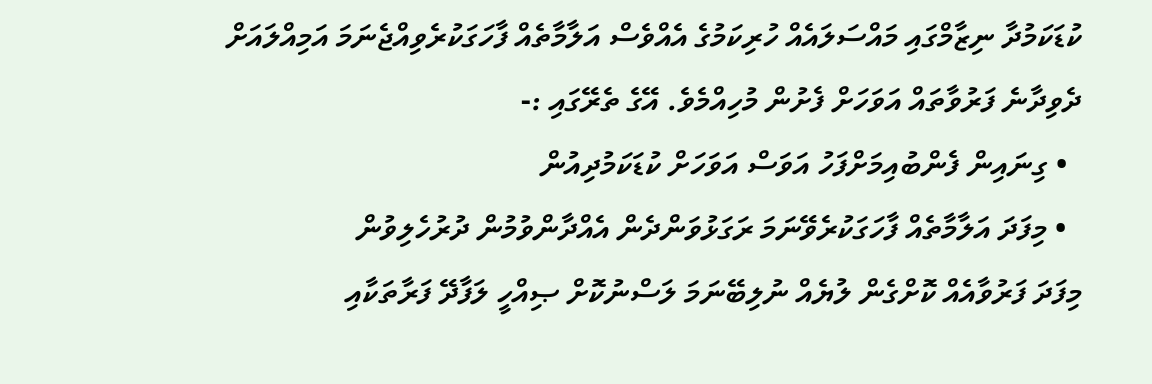ކުޑަކަމުދާ ނިޒާމްގައި މައްސަލައެއް ހުރިކަމުގެ އެއްވެސް އަލާމާތެއް ފާހަގަކުރެވިއްޖެނަމަ އަމިއްލައަށް ދެވިދާނެ ފަރުވާތައް އަވަހަށް ފެށުން މުހިއްމެވެ. އޭގެ ތެރޭގައި :-
  • ގިނައިން ފެންބުއިމަށްފަހު އަވަސް އަވަހަށް ކުޑަކަމުދިއުން
  • މިފަދަ އަލާމާތެއް ފާހަގަކުރެވޭނަމަ ރަގަޅުވަންދެން އެއްދާންވުމުން ދުރުހެލިވުން
މިފަދަ ފަރުވާއެއް ކޮށްގެން ލުޔެއް ނުލިބޭނަމަ ލަސްނުކޮށް ޞިއްހީ ލަފާދޭ ފަރާތަކާއި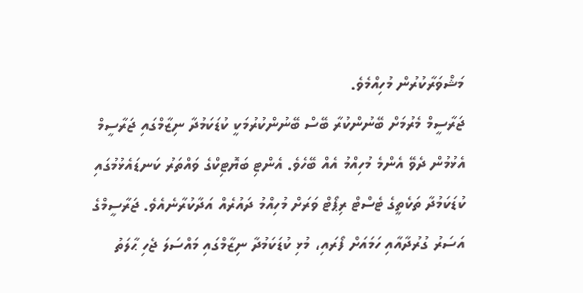މަޝްވަރާކުރުން މުހިއްމެވެ.
ޖަރާސީމް މެރުމަށް ބޭނުންކުރާ ބޭސް ބޭނުންކުރުމަކީ ކުޑަކަމުދާ ނިޒާމްގައި ޖަރާސީމް އެޅުމުން ދެވޭ އެންމެ މުހިއްމު އެއް ބޭހެވެ. އެންޓި ބަޔޮޓިކްގެ ވައްތަރު ކަނޑައެޅުމުގައި ކުޑަކަމުދާ ތަކެތީގެ ޓެސްޓް ރިޕޯޓް ވަރަށް މުހިއްމު ދައުރެއް އަދާކުރާނެއެވެ. ޖަރާސީމްގެ އަސަރު ގުރުދާއާއި ހަމައަށް ފޯރައި، މުޅި ކުޑަކަމުދާ ނިޒާމްގައި މައްސަލަ ޖެހި ޙާލަތު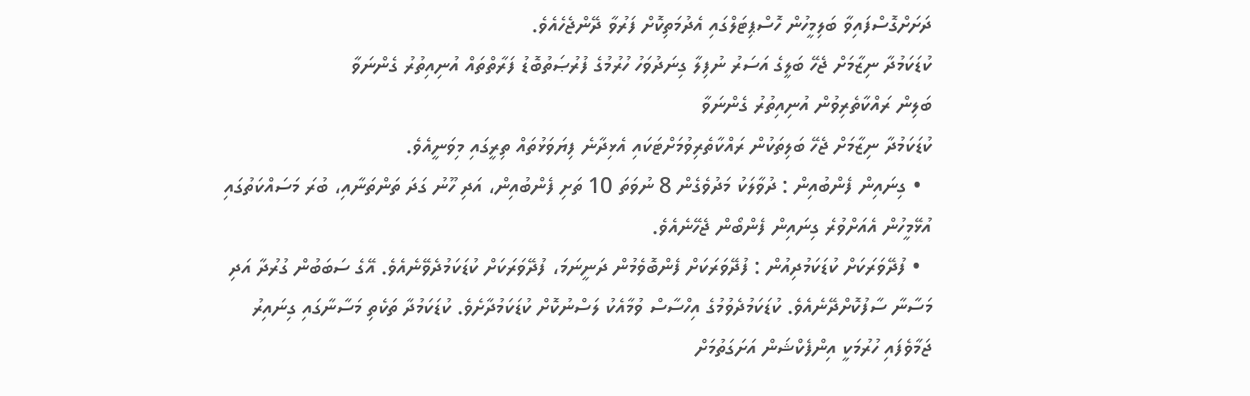ދަށަށްގޮސްފައިވާ ބަލިމީހުން ހޮސްޕިޓަލްގައި އެދުމަތިކޮށް ފަރުވާ ދޭންޖެހެއެވެ.
ކުޑަކަމުދާ ނިޒާމަށް ޖެހޭ ބަލީގެ އަސަރު ނުފިލާ ގިނަދުވަހު ހުރުމުގެ ފުރުޞަތުބޮޑު ފަރާތްތައް އުނިއިތުރު ގެންނަވާ
ބަލިން ރައްކާތެރިވުން އުނިއިތުރު ގެންނަވާ
ކުޑަކަމުދާ ނިޒާމަށް ޖެހޭ ބަލިތަކުން ރައްކާތެރިވުމަށްޓަކައި އެޅިދާނެ ފިޔަވަޅުތައް ތިރީގައި މިވަނީއެވެ.
  • ގިނައިން ފެންބުއިން : ދުވާލަކު މަދުވެގެން 8 ނުވަތަ 10 ތަށި ފެންބުއިން، އަދި ހޫނު ގަދަ ތަންތަނާއި، ބުރަ މަސައްކަތުގައި އުޅޭމީހުން އެއަށްވުރެ ގިނައިން ފެންބޯން ޖެހޭނެއެވެ.
  • ފުދޭވަރަކަށް ކުޑަކަމުދިއުން : ފުދޭވަރަކަށް ފެންބޮވެމުން ދަނީނަމަ، ފުދޭވަރަކަށް ކުޑަކަމުދެވޭނެއެވެ. އޭގެ ސަބަބުން ގުރުދާ އަދި މަސާނާ ސާފުކޮށްދޭނެއެވެ. ކުޑަކަމުދެވުމުގެ އިހްސާސް ވުމާއެކު ލަސްނުކޮށް ކުޑަކަމުދާށެވެ. ކުޑަކަމުދާ ތަކެތި މަސާނާގައި ގިނައިރު ޖަމާވެފައި ހުރުމަކީ އިންފެކްޝަން އަށަގަތުމަށް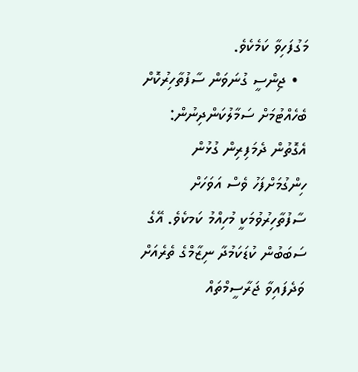މަގުފަހިވާ ކަމެކެވެ.
  • ޖިންސީ ގުނަވަން ސާފުތާހިރުކޮށް ބެހެއްޓުމަށް ސަމާލުކަންދިނުން: އެގޮތުން ދެމަފިރިން ގުޅުން ހިންގުމަށްފަހު ވެސް އަވަހަށް ސާފުތާހިރުވުމަކީ މުހިއްމު ކަމކެވެ. އޭގެ ސަބަބުން ކުޑަކަމުދާ ނިޒާމްގެ ތެރެއަށް ވަދެފައިވާ ޖަރާސީމްތައް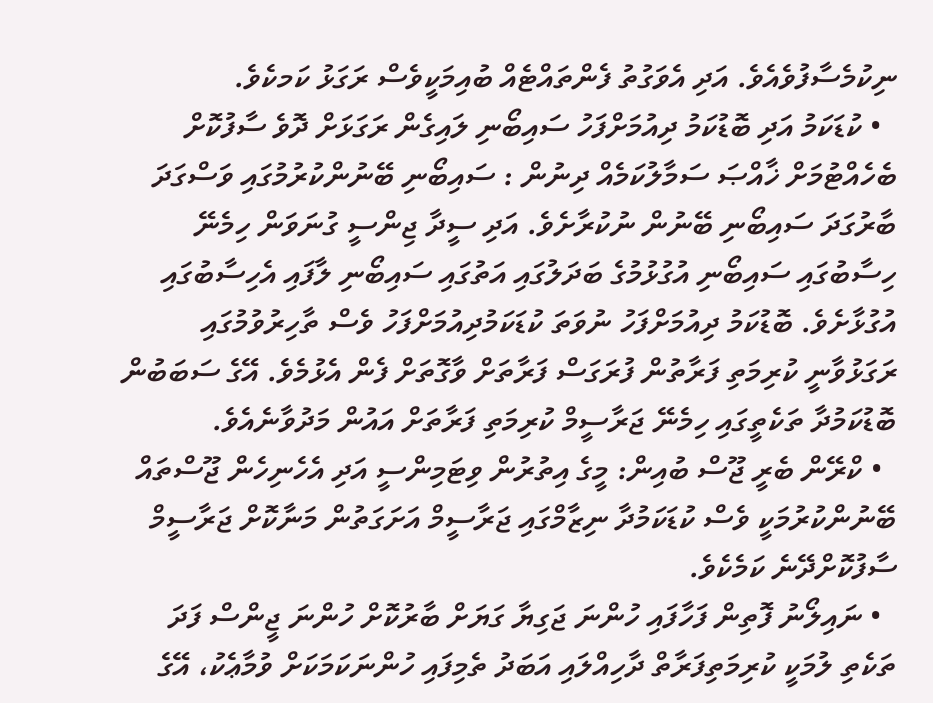ނިކުމެސާފުވެއެވެ. އަދި އެވަގުތު ފެންތައްޓެއް ބުއިމަކީވެސް ރަގަޅު ކަމކެވެ.
  • ކުޑަކަމު އަދި ބޮޑުކަމު ދިއުމަށްފަހު ސައިބޯނި ލައިގެން ރަގަޅަށް ދޮވެ ސާފުކޮށް ބެހެއްޓުމަށް ޚާއްޞަ ސަމާލުކަމެއް ދިނުން : ސައިބޯނި ބޭނުންކުރުމުގައި ވަސްގަދަ ބާރުގަދަ ސައިބޯނި ބޭނުން ނުކުރާށެވެ. އަދި ސީދާ ޖިންސީ ގުނަވަން ހިމެނޭ ހިސާބުގައި ސައިބޯނި އުގުޅުމުގެ ބަދަލުގައި އަތުގައި ސައިބޯނި ލާފައި އެހިސާބުގައި އުގުޅާށެވެ. ބޮޑުކަމު ދިއުމަށްފަހު ނުވަތަ ކުޑަކަމުދިއުމަށްފަހު ވެސް ތާހިރުވުމުގައި ރަގަޅުވާނީ ކުރިމަތި ފަރާތުން ފުރަގަސް ފަރާތަށް ވާގޮތަށް ފެން އެޅުމެވެ. އޭގެ ސަބަބުން ބޮޑުކަމުދާ ތަކެތީގައި ހިމެނޭ ޖަރާސީމް ކުރިމަތި ފަރާތަށް އައުން މަދުވާނެއެވެ.
  • ކްރޭން ބެރީ ޖޫސް ބުއިން: މީގެ އިތުރުން ވިޓަމިންސީ އަދި އެހެނިހެން ޖޫސްތައް ބޭނުންކުރުމަކީ ވެސް ކުޑަކަމުދާ ނިޒާމްގައި ޖަރާސީމް އަށަގަތުން މަނާކޮށް ޖަރާސީމް ސާފުކޮށްދޭނެ ކަމެކެވެ.
  • ނައިލޯނު ފޮތިން ފަހާފައި ހުންނަ ޖަގިޔާ ގަޔަށް ބާރުކޮށް ހުންނަ ޖީންސް ފަދަ ތަކެތި ލުމަކީ ކުރިމަތިފަރާތް ދާހިއްލައި އަބަދު ތެމިފައި ހުންނަކަމަކަށް ވުމާޢެކު، އޭގެ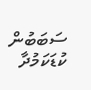ސަބަބުން ކުޑަކަމުދާ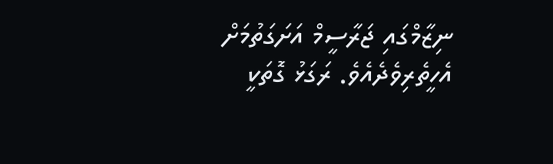ނިޒާމްގައި ޖަރާސީމް އަށަގަތުމަށް އެހީތެރިވެދެއެވެ. ރަގަޅު ގޮތަކީ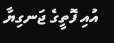އުއި ފޮތީގެ ޖަނގިޔާ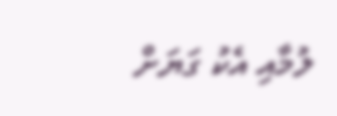ލުމާއި އެކު ގަޔަށް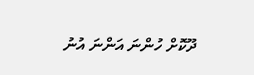ދޫކޮށް ހުންނަ އަންނަ އުނު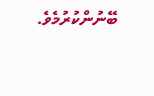ބޭނުންކުރުމެވެ.